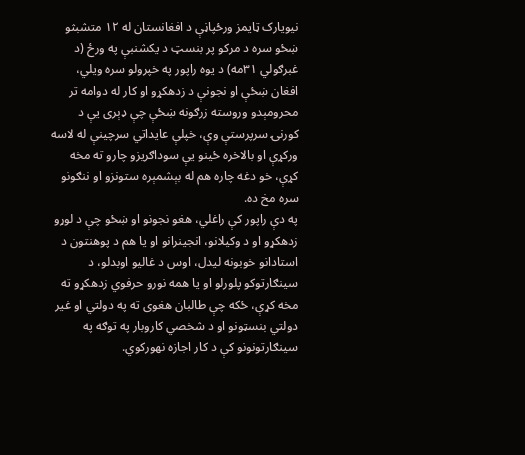نیویارک ټایمز ورځپاڼې د افغانستان له ۱۲ متشبثو ښځو سره د مرکو پر بنسټ د یکشنبې په ورځ (د غبرګولي ۳۱مه) د یوه راپور په خپرولو سره ویلي، افغان ښځې او نجونې د زدهکړو او کار له دوامه تر محرومېدو وروسته زرګونه ښځې چې ډېری یې د کورنۍ سرپرستې وې، خپلې عایداتي سرچینې له لاسه ورکړې او بالاخره ځينو یې سوداګریزو چارو ته مخه کړې، خو دغه چاره هم له بېشمېره ستونزو او ننګونو سره مخ ده.
په دې راپور کې راغلي، هغو نجونو او ښځو چې د لوړو زدهکړو او د وکیلانو، انجینرانو او یا هم د پوهنتون د استادانو خوبونه لیدل، اوس د غالیو اوبدلو، د سینګارتوکو پلورلو او یا همه نورو حرفوي زدهکړو ته مخه کړې، ځکه چې طالبان هغوی ته په دولتي او غیر دولتي بنسټونو او د شخصي کاروبار په توګه په سینګارتونونو کې د کار اجازه نهورکوي.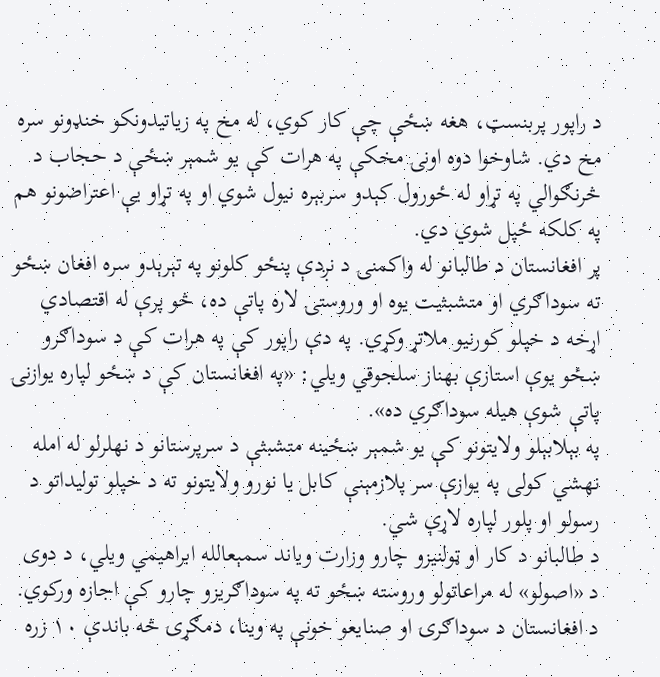د راپور پربنسټ، هغه ښځې چې کار کوي، له مخ په زیاتیدونکو خنډونو سره مخ دي. شاوخوا دوه اونۍ مخکې په هرات کې یو شمېر ښځې د حجاب د څرنګوالي په تړاو له ځورول کېدو سربېره نیول شوي او په تړاو یې اعتراضونو هم په کلکه ځپل شوي دي.
پر افغانستان د طالبانو له واکمنۍ د نږدې پنځو کلونو په تېرېدو سره افغان ښځو ته سوداګري او متشبثیت یوه او وروستۍ لاره پاتې ده، څو پرې له اقتصادي اړخه د خپلو کورنیو ملاتړ وکړي. په دې راپور کې په هرات کې د سوداګرو ښځو یوې استازې بهناز سلجوقي ویلي: «په افغانستان کې د ښځو لپاره یوازنۍ پاتې شوې هيله سوداګري ده».
په بېلابېلو ولایتونو کې یو شمېر ښځينه متشبثې د سرپرستانو د نهلرلو له امله نهشي کولی په یوازې سر پلازمېنې کابل یا نورو ولایتونو ته د خپلو تولیداتو د رسولو او پلور لپاره لاړې شي.
د طالبانو د کار او ټولنیزو چارو وزارت ویاند سمېعالله ابراهیمي ویلي، د دوی د «اصولو» له مراعاتولو وروسته ښځو ته په سوداګریزو چارو کې اجازه ورکوي.
د افغانستان د سوداګرۍ او صنایعو خونې په وینا، دمګړۍ څه باندې ۱۰ زره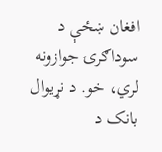افغان ښځې د سوداګرۍ جوازونه لري، خو. د نړیوال بانک د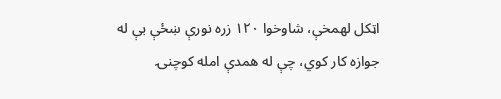اټکل لهمخې، شاوخوا ۱۲۰ زره نورې ښځې بې له جوازه کار کوي، چې له همدې امله کوچنۍ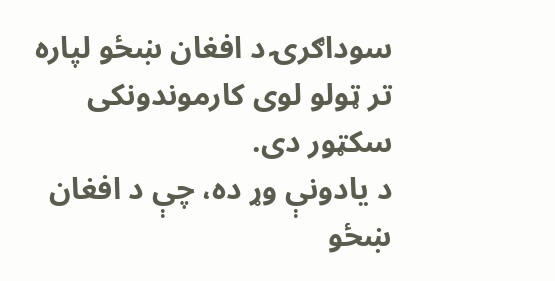سوداګرۍ د افغان ښځو لپاره تر ټولو لوی کارموندونکی سکټور دی.
د یادونې وړ ده، چې د افغان ښځو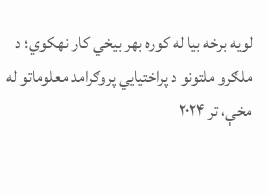لویه برخه بیا له کوره بهر بیخي کار نهکوي؛ د ملګرو ملتونو د پراختیایي پروګرامد معلوماتو له مخې، تر ۲۰۲۴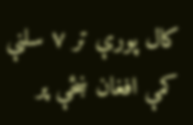کال پورې تر ۷ سلنې کمې افغان ښځې پر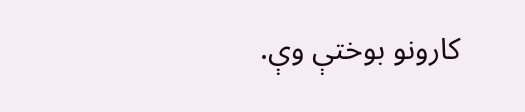کارونو بوختې وې.